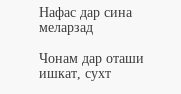Нафас дар сина меларзад

Чонам дар оташи ишкат, сухт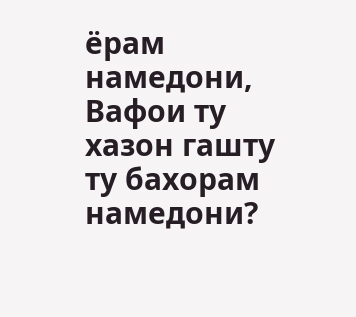ёрам намедони,
Вафои ту хазон гашту ту бахорам намедони?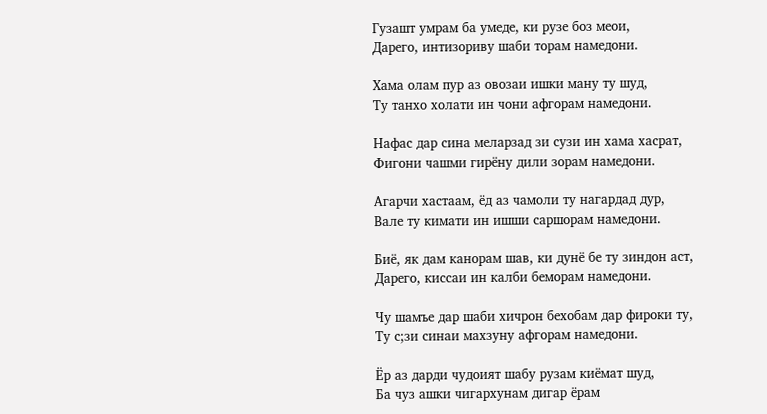Гузашт умрам ба умеде, ки рузе боз меои,
Дарего, интизориву шаби торам намедони.

Хама олам пур аз овозаи ишки ману ту шуд,
Ту танхо холати ин чони афгорам намедони.

Нафас дар сина меларзад зи сузи ин хама хасрат,
Фигони чашми гирёну дили зорам намедони.

Агарчи хастаам, ёд аз чамоли ту нагардад дур,
Вале ту кимати ин ишши саршорам намедони.

Биё, як дам канорам шав, ки дунё бе ту зиндон аст,
Дарего, киссаи ин калби беморам намедони.

Чу шамъе дар шаби хичрон бехобам дар фироки ту,
Ту с;зи синаи махзуну афгорам намедони.

Ёр аз дарди чудоият шабу рузам киёмат шуд,
Ба чуз ашки чигархунам дигар ёрам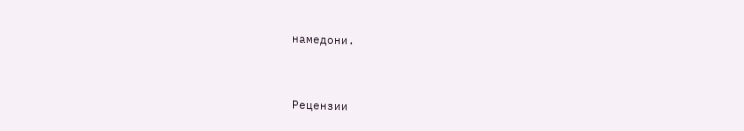намедони.


Рецензии